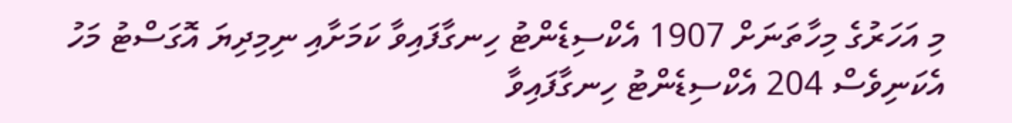މި އަހަރުގެ މިހާތަނަށް 1907 އެކްސިޑެންޓު ހިނގާފައިވާ ކަމަށާއި ނިމިދިޔަ އޮގަސްޓު މަހު އެކަނިވެސް 204 އެކްސިޑެންޓު ހިނގާފައިވާ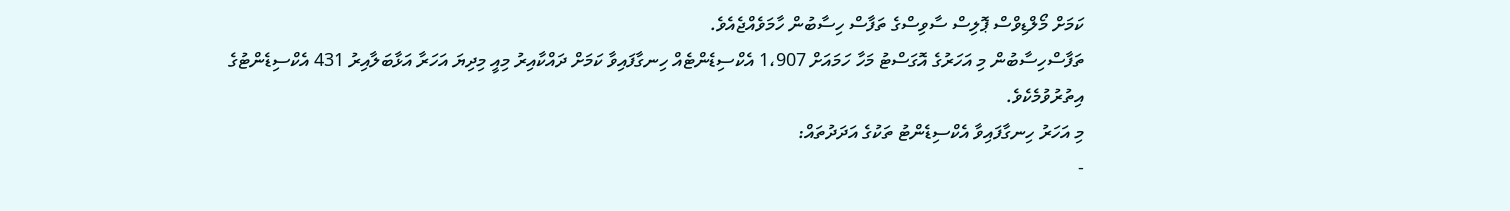ކަމަށް މޯލްޑިވްސް ޕޮލިސް ސާވިސްގެ ތަފާސް ހިސާބުން ހާމަވެއްޖެއެވެ.
ތަފާސްހިސާބުން މި އަހަރުގެ އޮގަސްޓު މަހާ ހަމައަށް 1،907 އެކްސިޑެންޓެއް ހިނގާފައިވާ ކަމަށް ދައްކާއިރު މިއީ މިދިޔަ އަހަރާ އަޅާބަލާއިރު 431 އެކްސިޑެންޓުގެ އިތުރުވުމެކެވެ.
މި އަހަރު ހިނގާފައިވާ އެކްސިޑެންޓު ތަކުގެ އަދަދުތައް:
-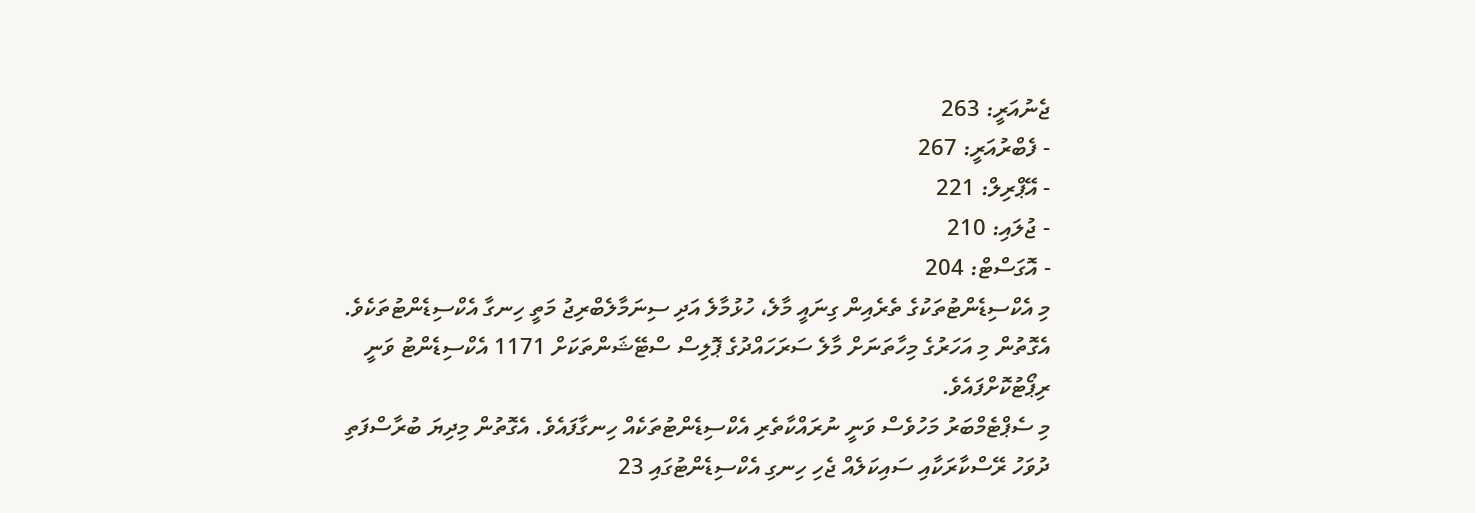ޖެނުއަރީ: 263
- ފެބްރުއަރީ: 267
- އޭޕްރިލް: 221
- ޖުލައި: 210
- އޮގަސްޓް: 204
މި އެކްސިޑެންޓުތަކުގެ ތެރެއިން ގިނައީ މާލެ، ހުޅުމާލެ އަދި ސިނަމާލެބްރިޖު މަތީ ހިނގާ އެކްސިޑެންޓުތަކެވެ. އެގޮތުން މި އަހަރުގެ މިހާތަނަށް މާލެ ސަރަހައްދުގެ ޕޮލިސް ސްޓޭޝަންތަކަށް 1171 އެކްސިޑެންޓު ވަނީ ރިޕޯޓުކޮށްފައެވެ.
މި ސެޕްޓެމްބަރު މަހުވެސް ވަނީ ނުރައްކާތެރި އެކްސިޑެންޓުތަކެއް ހިނގާފައެވެ. އެގޮތުން މިދިޔަ ބުރާސްފަތި ދުވަހު ރޭސްކާރަކާއި ސައިކަލެއް ޖެހި ހިނގި އެކްސިޑެންޓުގައި 23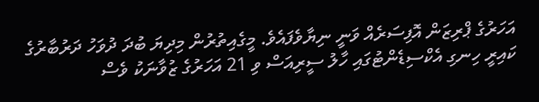އަހަރުގެ ޕްރިޒަން އޮފިސަރެއް ވަނީ ނިޔާވެފައެވެ. މީގެއިތުރުން މިދިޔަ ބުދަ ދުވަހު ދަރުބާރުގެ ކައިރީ ހިނގި އެކްސިޑެންޓުގައި ހާލު ސީރިއަސް ވި 21 އަހަރުގެ ޒުވާނަކު ވެސް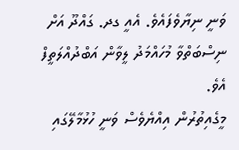ވަނީ ނިޔާވެފައެވެ. އެއީ ގދ. ގައްދޫ އަށް ނިސްބަތްވާ މުހައްމަދު ލީވާން އަބްދުއްލަތީފް އެވެ.
މީގެއިތުރުން އިއްޔެވެސް ވަނީ ހުޅުމާލޭގައި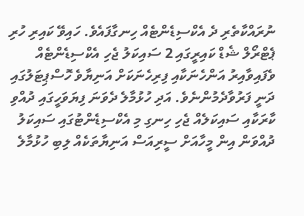ނުރައްކާތެރި ދެ އެކްސިޑެންޓެއް ހިނގާފައެވެ. ހައިވޭ ކައިރި ހުރި ޕެޓްރޯލް ޝެޑް ކައިރީގައި 2 ސައިކަލު ޖެހި އެކްސިޑެންޓެއް ވެފައިވާއިރު އަންހެނަކާއި ފިރިހެނަކަށް އަނިޔާވެ ހޮސްޕިޓަލުގައި ދަނީ ފަރުވާދެމުންނެވެ. އަދި ހުޅުމާލެ ދެވަނަ ފިޔަވަހީގައި ދުއްވި ކާރަކާއި ސައިކަލެއް ޖެހި ހިނގި މި އެކްސިޑެންޓުގައި ސައިކަލު ދުއްވަން އިން މީހާއަށް ސީރިއަސް އަނިޔާތަކެއް ލިބި ހުޅުމާލެ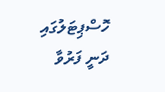ހޮސްޕިޓަލުގައި ދަނީ ފަރުވާ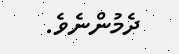ދެމުންނެވެ.